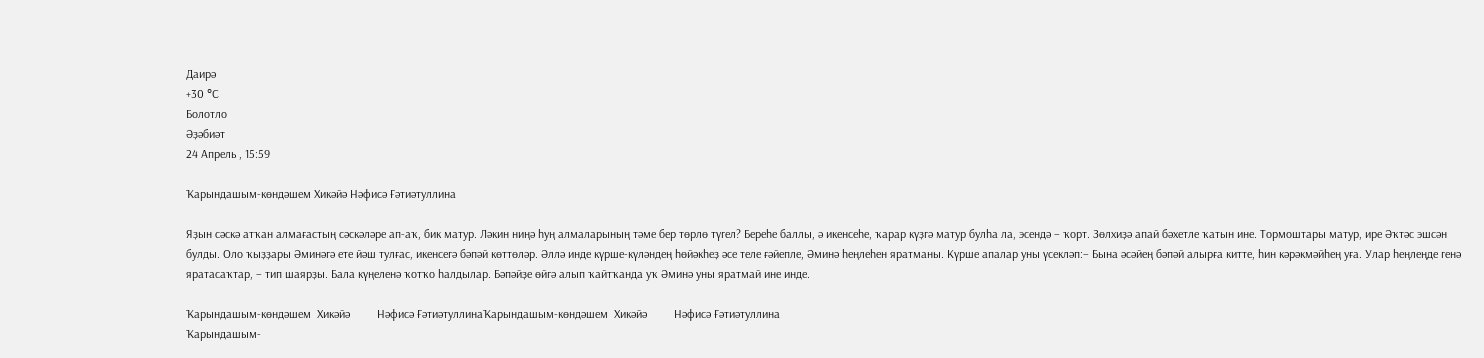Даирә
+30 °С
Болотло
Әҙәбиәт
24 Апрель , 15:59

Ҡарындашым-көндәшем Хикәйә Нәфисә Ғәтиәтуллина

Яҙын сәскә атҡан алмағастың сәскәләре ап-аҡ, бик матур. Ләкин ниңә һуң алмаларының тәме бер төрлө түгел? Береһе баллы, ә икенсеһе, ҡарар күҙгә матур булһа ла, эсендә – ҡорт. Зөлхиҙә апай бәхетле ҡатын ине. Тормоштары матур, ире Әҡтәс эшсән булды. Оло ҡыҙҙары Әминәгә ете йәш тулғас, икенсегә бәпәй көттөләр. Әллә инде күрше-күләндең һөйәкһеҙ әсе теле ғәйепле, Әминә һеңлеһен яратманы. Күрше апалар уны үсекләп:– Бына әсәйең бәпәй алырға китте, һин кәрәкмәйһең уға. Улар һеңлеңде генә яратасаҡтар, – тип шаярҙы. Бала күңеленә ҡотҡо һалдылар. Бәпәйҙе өйгә алып ҡайтҡанда уҡ Әминә уны яратмай ине инде.

Ҡарындашым-көндәшем  Хикәйә         Нәфисә ҒәтиәтуллинаҠарындашым-көндәшем  Хикәйә         Нәфисә Ғәтиәтуллина
Ҡарындашым-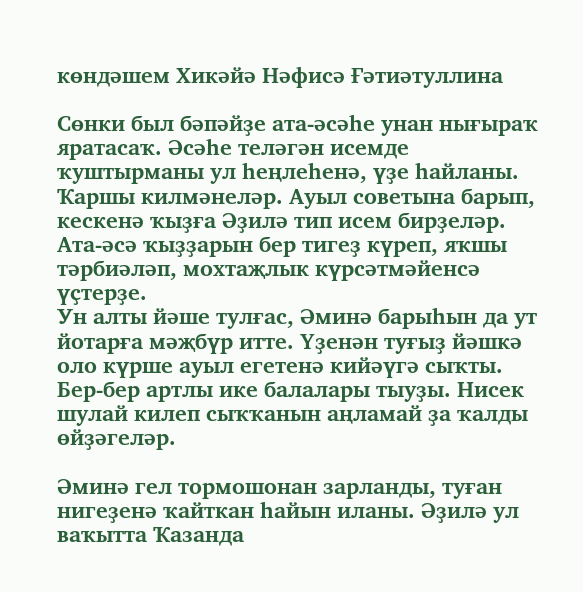көндәшем Хикәйә Нәфисә Ғәтиәтуллина

Сөнки был бәпәйҙе ата-әсәһе унан нығыраҡ яратасаҡ. Әсәһе теләгән исемде ҡуштырманы ул һеңлеһенә, үҙе һайланы. Ҡаршы килмәнеләр. Ауыл советына барып, кескенә ҡыҙға Әҙилә тип исем бирҙеләр. Ата-әсә ҡыҙҙарын бер тигеҙ күреп, яҡшы тәрбиәләп, мохтаҗлык күрсәтмәйенсә үҫтерҙе.
Ун алты йәше тулғас, Әминә барыһын да ут йотарға мәҗбүр итте. Үҙенән туғыҙ йәшкә оло күрше ауыл егетенә кийәүгә сыҡты.  Бер-бер артлы ике балалары тыуҙы. Нисек шулай килеп сыҡҡанын аңламай ҙа ҡалды өйҙәгеләр.

Әминә гел тормошонан зарланды, туған нигеҙенә ҡайткан һайын иланы. Әҙилә ул ваҡытта Ҡазанда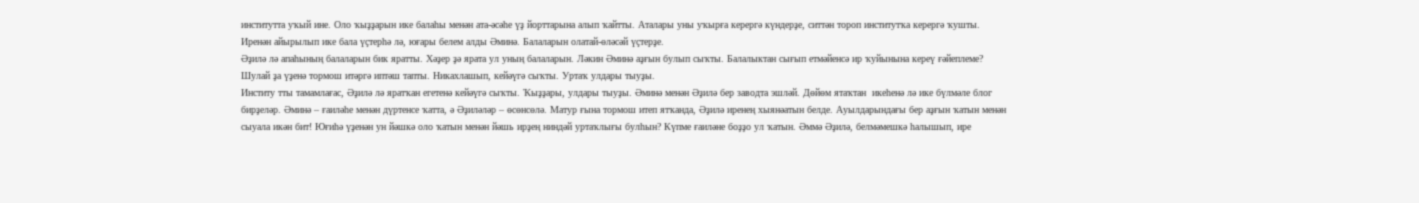институтта уҡый ине. Оло ҡыҙҙарын ике балаһы менән ата-әсәһе үҙ йорттарына алып ҡайтты. Аталары уны уҡырға керергә күндерҙе, ситтән тороп институтҡа керергә ҡушты. Иренән айырылып ике бала үҫтерһә лә, юғары белем алды Әминә. Балаларын олатай-өләсәй үҫтерҙе.
Әҙилә лә апаһының балаларын бик яратты. Хәҙер ҙә ярата ул уның балаларын. Ләкин Әминә аҙғын булып сыҡты. Балалыктан сығып етмәйенсә ир ҡуйынына кереү ғәйеплеме? Шулай ҙа үҙенә тормош итәргә иптәш тапты. Никахлашып, кейәүгә сыҡты. Уртаҡ улдары тыуҙы.
Институ тты тамамлағас, Әҙилә лә яратҡан егетенә кейәүгә сыҡты. Ҡыҙҙары, улдары тыуҙы. Әминә менән Әҙилә бер заводта эшләй. Дөйөм ятаҡтан  икеһенә лә ике бүлмәле блог бирҙеләр. Әминә – ғаиләһе менән дүртенсе ҡатта, ә Әҙиләләр – өсөнсөлә. Матур ғына тормош итеп ятҡанда, Әҙилә иренең хыянәатын белде. Ауылдарындағы бер аҙғын ҡатын менән сыуала икән бит! Юғиһә үҙенән ун йәшкә оло ҡатын менән йәшь ирҙең ниндәй уртаҡлығы булһын? Күпме ғаиләне боҙҙо ул ҡатын. Әммә Әҙилә, белмәмешкә һалышып, ире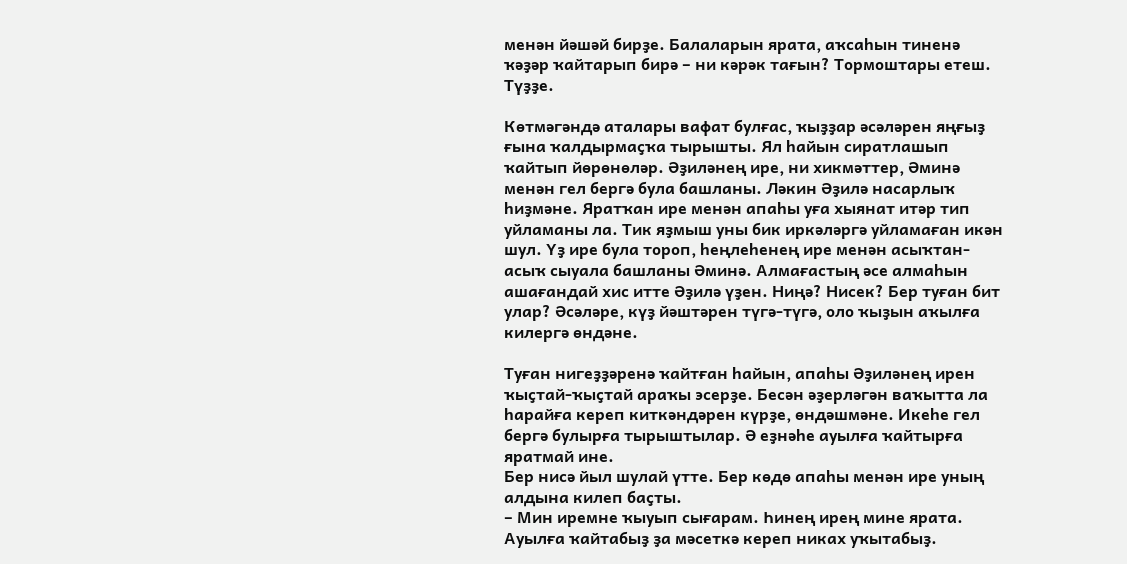менән йәшәй бирҙе. Балаларын ярата, аҡсаһын тиненә ҡәҙәр ҡайтарып бирә – ни кәрәк тағын? Тормоштары етеш. Түҙҙе.

Көтмәгәндә аталары вафат булғас, ҡыҙҙар әсәләрен яңғыҙ ғына ҡалдырмаҫҡа тырышты. Ял һайын сиратлашып ҡайтып йөрөнөләр. Әҙиләнең ире, ни хикмәттер, Әминә менән гел бергә була башланы. Ләкин Әҙилә насарлыҡ һиҙмәне. Яратҡан ире менән апаһы уға хыянат итәр тип уйламаны ла. Тик яҙмыш уны бик иркәләргә уйламаған икән шул. Үҙ ире була тороп, һеңлеһенең ире менән асыҡтан-асыҡ сыуала башланы Әминә. Алмағастың әсе алмаһын ашағандай хис итте Әҙилә үҙен. Ниңә? Нисек? Бер туған бит улар? Әсәләре, күҙ йәштәрен түгә-түгә, оло ҡыҙын аҡылға килергә өндәне.

Туған нигеҙҙәренә ҡайтған һайын, апаһы Әҙиләнең ирен ҡыҫтай-ҡыҫтай араҡы эсерҙе. Бесән әҙерләгән ваҡытта ла һарайға кереп киткәндәрен күрҙе, өндәшмәне. Икеһе гел бергә булырға тырыштылар. Ә еҙнәһе ауылға ҡайтырға яратмай ине.
Бер нисә йыл шулай үтте. Бер көдө апаһы менән ире уның алдына килеп баҫты.
– Мин иремне ҡыуып сығарам. Һинең ирең мине ярата. Ауылға ҡайтабыҙ ҙа мәсеткә кереп никах уҡытабыҙ.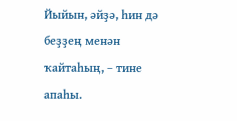Йыйын, әйҙә, һин дә беҙҙең менән ҡайтаһың, – тине апаһы.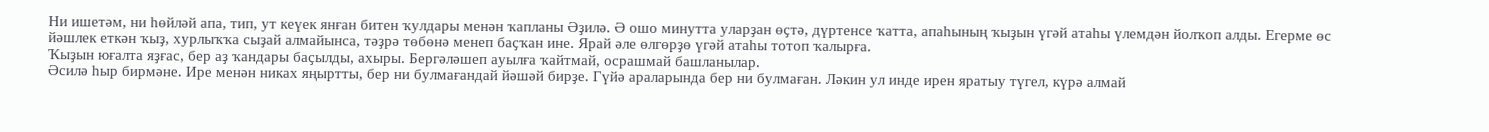Ни ишетәм, ни һөйләй апа, тип, ут кеүек янған битен ҡулдары менән ҡапланы Әҙилә. Ә ошо минутта уларҙан өҫтә, дүртенсе ҡатта, апаһының ҡыҙын үгәй атаһы үлемдән йолҡоп алды. Егерме өс йәшлек еткән ҡыҙ, хурлыҡҡа сыҙай алмайынса, тәҙрә төбөнә менеп баҫҡан ине. Ярай әле өлгөрҙө үгәй атаһы тотоп ҡалырға.
Ҡыҙын юғалта яҙғас, бер аҙ ҡандары баҫылды, ахыры. Бергәләшеп ауылға ҡайтмай, осрашмай башланылар.
Әсилә һыр бирмәне. Ире менән никах яңыртты, бер ни булмағандай йәшәй бирҙе. Гүйә араларында бер ни булмаған. Ләкин ул инде ирен яратыу түгел, күрә алмай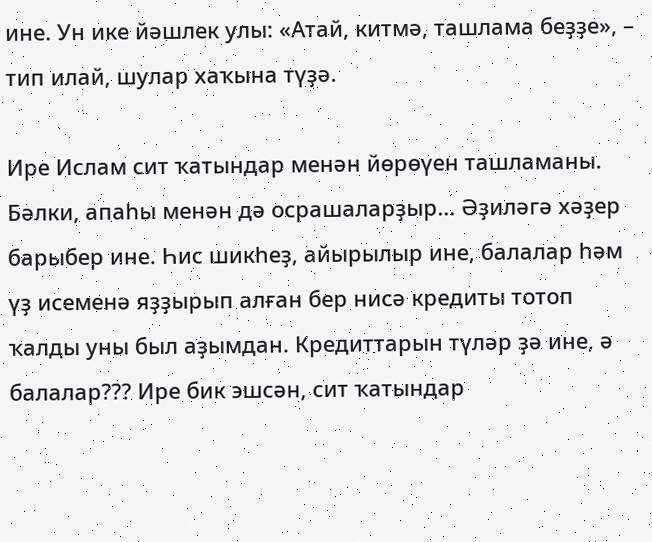ине. Ун ике йәшлек улы: «Атай, китмә, ташлама беҙҙе», – тип илай, шулар хаҡына түҙә.

Ире Ислам сит ҡатындар менән йөрөүен ташламаны. Бәлки, апаһы менән дә осрашаларҙыр... Әҙиләгә хәҙер барыбер ине. Һис шикһеҙ, айырылыр ине, балалар һәм үҙ исеменә яҙҙырып алған бер нисә кредиты тотоп ҡалды уны был аҙымдан. Кредиттарын түләр ҙә ине, ә балалар??? Ире бик эшсән, сит ҡатындар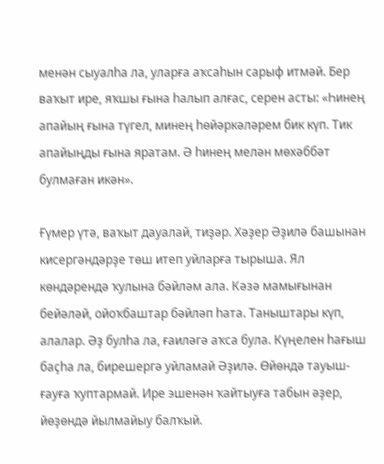менән сыуалһа ла, уларға аҡсаһын сарыф итмәй. Бер ваҡыт ире, яҡшы ғына һалып алғас, серен асты: «Һинең апайың ғына түгел, минең һөйәркәләрем бик күп. Тик апайыңды ғына яратам. Ә һинең мелән мөхәббәт булмаған икән».

Ғүмер үтә, ваҡыт дауалай, тиҙәр. Хәҙер Әҙилә башынан кисергәндәрҙе төш итеп уйларға тырыша. Ял көндәрендә ҡулына бәйләм ала. Кәзә мамығынан бейәләй, ойоҡбаштар бәйләп һата. Таныштары күп, алалар. Әҙ булһа ла, ғаиләгә аҡса була. Күңелен һағыш баҫһа ла, бирешергә уйламай Әҙилә. Өйөндә тауыш-ғауға ҡуптармай. Ире эшенән ҡайтыуға табын әҙер, йөҙөндә йылмайыу балҡый.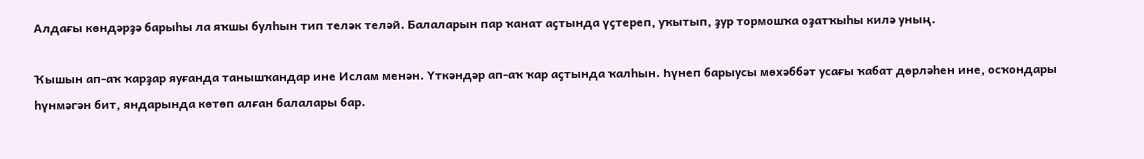Алдағы көндәрҙә барыһы ла яҡшы булһын тип теләк теләй. Балаларын пар ҡанат аҫтында үҫтереп, уҡытып, ҙур тормошҡа оҙатҡыһы килә уның.

Ҡышын ап-аҡ ҡарҙар яуғанда танышҡандар ине Ислам менән. Үткәндәр ап-аҡ ҡар аҫтында ҡалһын. Һүнеп барыусы мөхәббәт усағы ҡабат дөрләһен ине, осҡондары һүнмәгән бит, яндарында көтөп алған балалары бар.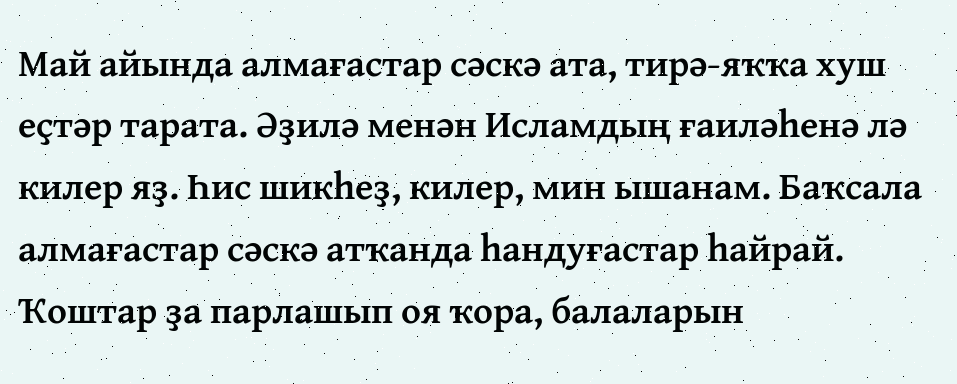Май айында алмағастар сәскә ата, тирә-яҡҡа хуш еҫтәр тарата. Әҙилә менән Исламдың ғаиләһенә лә килер яҙ. Һис шикһеҙ, килер, мин ышанам. Баҡсала алмағастар сәскә атҡанда һандуғастар һайрай. Ҡоштар ҙа парлашып оя ҡора, балаларын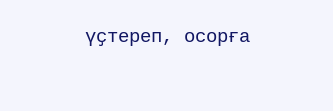үҫтереп, осорға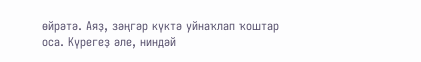өйрәтә. Аяҙ, зәңгәр күктә уйнаҡлап ҡоштар оса. Күрегеҙ әле, ниндәй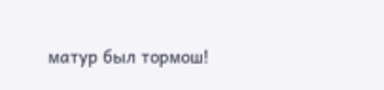матур был тормош!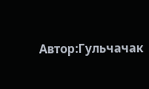Автор:Гульчачак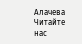Алачева
Читайте нас